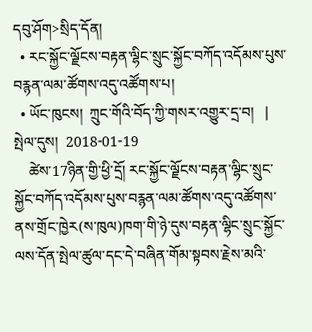དབུ་ཤོག>སྲིད་དོན།
  • རང་སྐྱོང་ལྗོངས་བརྟན་ལྷིང་སྲུང་སྐྱོང་བཀོད་འདོམས་པུས་བརྙན་ལམ་ཚོགས་འདུ་འཚོགས་པ།
  • ཡོང་ཁུངས།  ཀྲུང་གོའི་བོད་ཀྱི་གསར་འགྱུར་དྲ་བ།   |     སྤེལ་དུས།  2018-01-19
    ཚེས་17ཉིན་གྱི་ཕྱི་དྲོ། རང་སྐྱོང་ལྗོངས་བརྟན་ལྷིང་སྲུང་སྐྱོང་བཀོད་འདོམས་པུས་བརྙན་ལམ་ཚོགས་འདུ་འཚོགས་ནས་གྲོང་ཁྱེར(ས་ཁུལ)ཁག་གི་ཉེ་དུས་བརྟན་ལྷིང་སྲུང་སྐྱོང་ལས་དོན་སྤེལ་ཚུལ་དང་དེ་བཞིན་གོམ་སྟབས་རྗེས་མའི་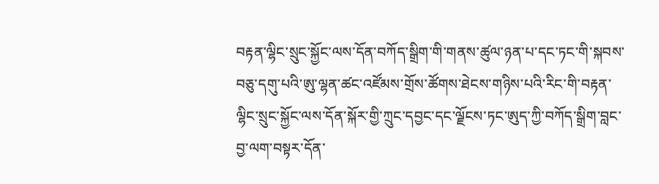བརྟན་ལྷིང་སྲུང་སྐྱོང་ལས་དོན་བཀོད་སྒྲིག་གི་གནས་ཚུལ་ཉན་པ་དང་ཏང་གི་སྐབས་བཅུ་དགུ་པའི་ཨུ་ལྷན་ཚང་འཛོམས་གྲོས་ཚོགས་ཐེངས་གཉིས་པའི་རིང་གི་བརྟན་ལྷིང་སྲུང་སྐྱོང་ལས་དོན་སྐོར་གྱི་ཀྲུང་དབྱང་དང་ལྗོངས་ཏང་ཨུད་ཀྱི་བཀོད་སྒྲིག་བླང་བྱ་ལག་བསྟར་དོན་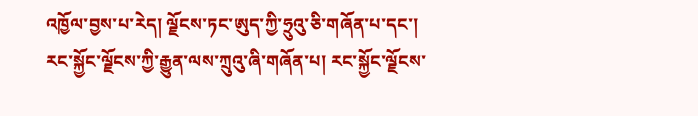འཁྱོལ་བྱས་པ་རེད། ལྗོངས་ཏང་ཨུད་ཀྱི་ཧྲུའུ་ཅི་གཞོན་པ་དང་། རང་སྐྱོང་ལྗོངས་ཀྱི་རྒྱུན་ལས་ཀྲུའུ་ཞི་གཞོན་པ། རང་སྐྱོང་ལྗོངས་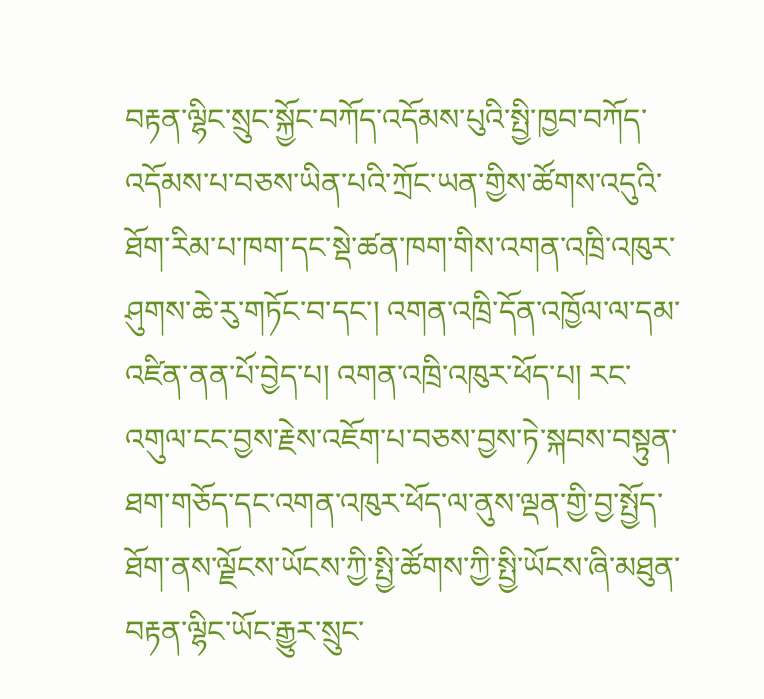བརྟན་ལྷིང་སྲུང་སྐྱོང་བཀོད་འདོམས་པུའི་སྤྱི་ཁྱབ་བཀོད་འདོམས་པ་བཅས་ཡིན་པའི་ཀྲོང་ཡན་གྱིས་ཚོགས་འདུའི་ཐོག་རིམ་པ་ཁག་དང་སྡེ་ཚན་ཁག་གིས་འགན་འཁྲི་འཁུར་ཤུགས་ཆེ་རུ་གཏོང་བ་དང་། འགན་འཁྲི་དོན་འཁྱོལ་ལ་དམ་འཛིན་ནན་པོ་བྱེད་པ། འགན་འཁྲི་འཁུར་ཕོད་པ། རང་འགུལ་ངང་བྱས་རྗེས་འཇོག་པ་བཅས་བྱས་ཏེ་སྐབས་བསྟུན་ཐག་གཅོད་དང་འགན་འཁུར་ཕོད་ལ་ནུས་ལྡན་གྱི་བྱ་སྤྱོད་ཐོག་ནས་ལྗོངས་ཡོངས་ཀྱི་སྤྱི་ཚོགས་ཀྱི་སྤྱི་ཡོངས་ཞི་མཐུན་བརྟན་ལྷིང་ཡོང་རྒྱུར་སྲུང་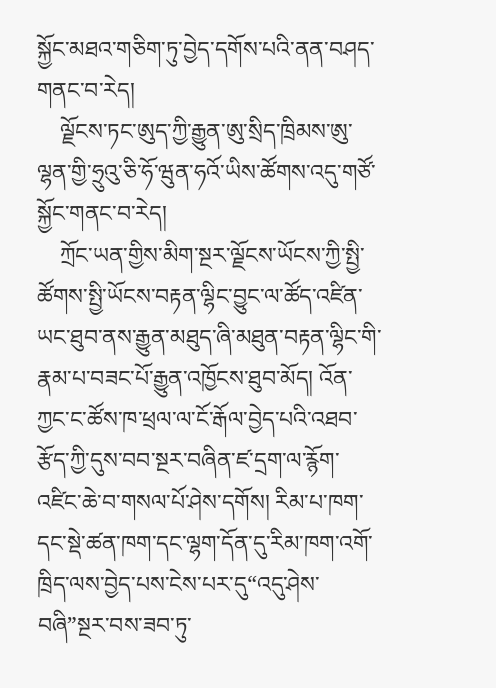སྐྱོང་མཐའ་གཅིག་ཏུ་བྱེད་དགོས་པའི་ནན་བཤད་གནང་བ་རེད།
    ལྗོངས་ཏང་ཨུད་ཀྱི་རྒྱུན་ཨུ་སྲིད་ཁྲིམས་ཨུ་ལྷན་གྱི་ཧྲུའུ་ཅི་ཧོ་ཝུན་ཧའོ་ཡིས་ཚོགས་འདུ་གཙོ་སྐྱོང་གནང་བ་རེད།
    ཀྲོང་ཡན་གྱིས་མིག་སྔར་ལྗོངས་ཡོངས་ཀྱི་སྤྱི་ཚོགས་སྤྱི་ཡོངས་བརྟན་ལྷིང་བྱུང་ལ་ཚོད་འཛིན་ཡང་ཐུབ་ནས་རྒྱུན་མཐུད་ཞི་མཐུན་བརྟན་ལྷིང་གི་རྣམ་པ་བཟང་པོ་རྒྱུན་འཁྱོངས་ཐུབ་མོད། འོན་ཀྱང་ང་ཚོས་ཁ་ཕྲལ་ལ་ངོ་རྒོལ་བྱེད་པའི་འཐབ་རྩོད་ཀྱི་དུས་བབ་སྔར་བཞིན་ཛ་དྲག་ལ་རྙོག་འཛིང་ཆེ་བ་གསལ་པོ་ཤེས་དགོས། རིམ་པ་ཁག་དང་སྡེ་ཚན་ཁག་དང་ལྷག་དོན་དུ་རིམ་ཁག་འགོ་ཁྲིད་ལས་བྱེད་པས་ངེས་པར་དུ“འདུ་ཤེས་བཞི”སྔར་བས་ཟབ་ཏུ་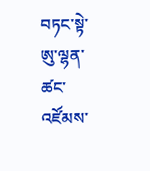བཏང་སྟེ་ཨུ་ལྷན་ཚང་འཛོམས་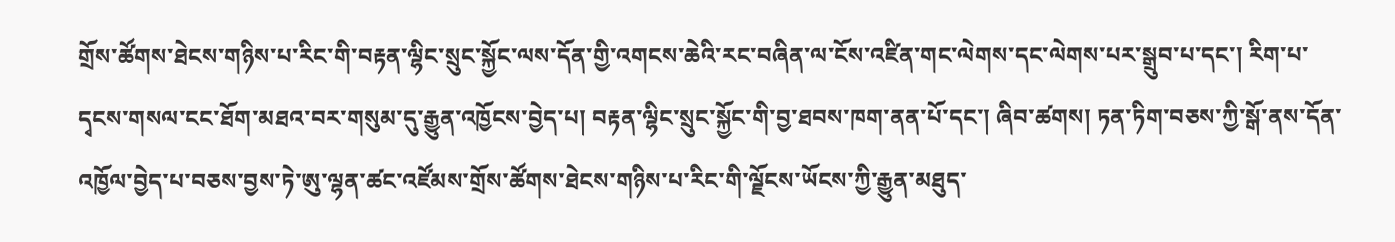གྲོས་ཚོགས་ཐེངས་གཉིས་པ་རིང་གི་བརྟན་ལྷིང་སྲུང་སྐྱོང་ལས་དོན་གྱི་འགངས་ཆེའི་རང་བཞིན་ལ་ངོས་འཛིན་གང་ལེགས་དང་ལེགས་པར་སྒྲུབ་པ་དང་། རིག་པ་དྭངས་གསལ་ངང་ཐོག་མཐའ་བར་གསུམ་དུ་རྒྱུན་འཁྱོངས་བྱེད་པ། བརྟན་ལྷིང་སྲུང་སྐྱོང་གི་བྱ་ཐབས་ཁག་ནན་པོ་དང་། ཞིབ་ཚགས། ཏན་ཏིག་བཅས་ཀྱི་སྒོ་ནས་དོན་འཁྱོལ་བྱེད་པ་བཅས་བྱས་ཏེ་ཨུ་ལྷན་ཚང་འཛོམས་གྲོས་ཚོགས་ཐེངས་གཉིས་པ་རིང་གི་ལྗོངས་ཡོངས་ཀྱི་རྒྱུན་མཐུད་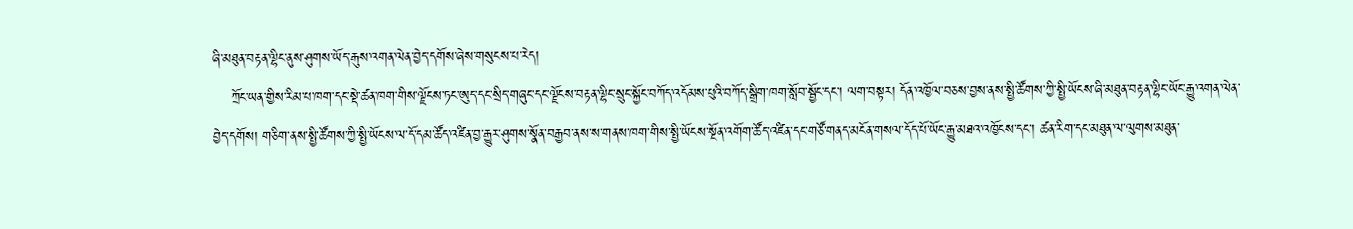ཞི་མཐུན་བརྟན་ལྷིང་ནུས་ཤུགས་ཡོད་རྒུས་འགན་ལེན་བྱེད་དགོས་ཞེས་གསུངས་པ་རེད།
    ཀྲོང་ཡན་གྱིས་རིམ་པ་ཁག་དང་སྡེ་ཚན་ཁག་གིས་ལྗོངས་ཏང་ཨུད་དང་སྲིད་གཞུང་དང་ལྗོངས་བརྟན་ལྷིང་སྲུང་སྐྱོང་བཀོད་འདོམས་པུའི་བཀོད་སྒྲིག་ཁག་སློབ་སྦྱོང་དང་། ལག་བསྟར། དོན་འཁྱོལ་བཅས་བྱས་ནས་སྤྱི་ཚོགས་ཀྱི་སྤྱི་ཡོངས་ཞི་མཐུན་བརྟན་ལྷིང་ཡོང་རྒྱུ་འགན་ལེན་བྱེད་དགོས། གཅིག་ནས་སྤྱི་ཚོགས་ཀྱི་སྤྱི་ཡོངས་ལ་དོ་དམ་ཚོད་འཛིན་བྱ་རྒྱུར་ཤུགས་སྣོན་བརྒྱབ་ནས་ས་གནས་ཁག་གིས་སྤྱི་ཡོངས་སྔོན་འགོག་ཚོད་འཛིན་དང་གཙོ་གནད་མངོན་གསལ་དོད་པོ་ཡོང་རྒྱུ་མཐའ་འཁྱོངས་དང་། ཚན་རིག་དང་མཐུན་ལ་ལུགས་མཐུན་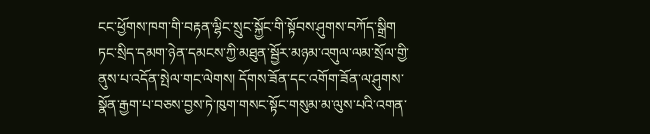ངང་ཕྱོགས་ཁག་གི་བརྟན་ལྷིང་སྲུང་སྐྱོང་གི་སྟོབས་ཤུགས་བཀོད་སྒྲིག ཏང་སྲིད་དམག་ཉེན་དམངས་ཀྱི་མཐུན་སྦྱོར་མཉམ་འགུལ་ལམ་སྲོལ་གྱི་ནུས་པ་འདོན་སྤེལ་གང་ལེགས། དོགས་ཟོན་དང་འགོག་ཟོན་ལ་ཤུགས་སྣོན་རྒྱག་པ་བཅས་བྱས་ཏེ་ཁུག་གསང་སྟོང་གསུམ་མ་ལུས་པའི་འགན་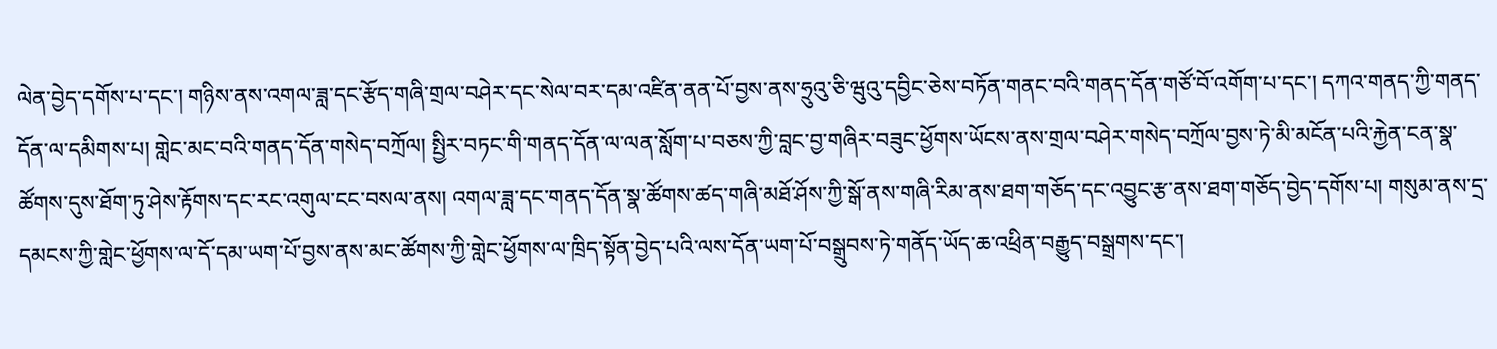ལེན་བྱེད་དགོས་པ་དང་། གཉིས་ནས་འགལ་ཟླ་དང་རྩོད་གཞི་གྲལ་བཤེར་དང་སེལ་བར་དམ་འཛིན་ནན་པོ་བྱས་ནས་ཧྲུའུ་ཅི་ཝུའུ་དབྱིང་ཅེས་བཏོན་གནང་བའི་གནད་དོན་གཙོ་བོ་འགོག་པ་དང་། དཀའ་གནད་ཀྱི་གནད་དོན་ལ་དམིགས་པ། གླེང་མང་བའི་གནད་དོན་གསེད་བཀྲོལ། སྤྱིར་བཏང་གི་གནད་དོན་ལ་ལན་སློག་པ་བཅས་ཀྱི་བླང་བྱ་གཞིར་བཟུང་ཕྱོགས་ཡོངས་ནས་གྲལ་བཤེར་གསེད་བཀྲོལ་བྱས་ཏེ་མི་མངོན་པའི་རྐྱེན་ངན་སྣ་ཚོགས་དུས་ཐོག་ཏུ་ཤེས་རྟོགས་དང་རང་འགུལ་ངང་བསལ་ནས། འགལ་ཟླ་དང་གནད་དོན་སྣ་ཚོགས་ཚད་གཞི་མཐོ་ཤོས་ཀྱི་སྒོ་ནས་གཞི་རིམ་ནས་ཐག་གཅོད་དང་འབྱུང་རྩ་ནས་ཐག་གཅོད་བྱེད་དགོས་པ། གསུམ་ནས་དྲ་དམངས་ཀྱི་གླེང་ཕྱོགས་ལ་དོ་དམ་ཡག་པོ་བྱས་ནས་མང་ཚོགས་ཀྱི་གླེང་ཕྱོགས་ལ་ཁྲིད་སྟོན་བྱེད་པའི་ལས་དོན་ཡག་པོ་བསྒྲུབས་ཏེ་གནོད་ཡོད་ཆ་འཕྲིན་བརྒྱུད་བསྒྲགས་དང་།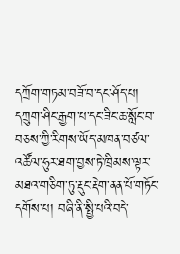དཀྲོག་གཏམ་བཟོ་བ་དང་ཤོད་པ། དཀྲུག་ཤིང་རྒྱག་པ་དང་ཟིང་ཆ་སློང་བ་བཅས་ཀྱི་རིགས་ཡོད་མཁན་བཙལ་འཚོལ་ཧུར་ཐག་བྱས་ཏེ་ཁྲིམས་ལྟར་མཐའ་གཅིག་ཏུ་རྡུང་རྡེག་ནན་པོ་གཏོང་དགོས་པ། བཞི་ནི་སྤྱི་པའི་བདེ་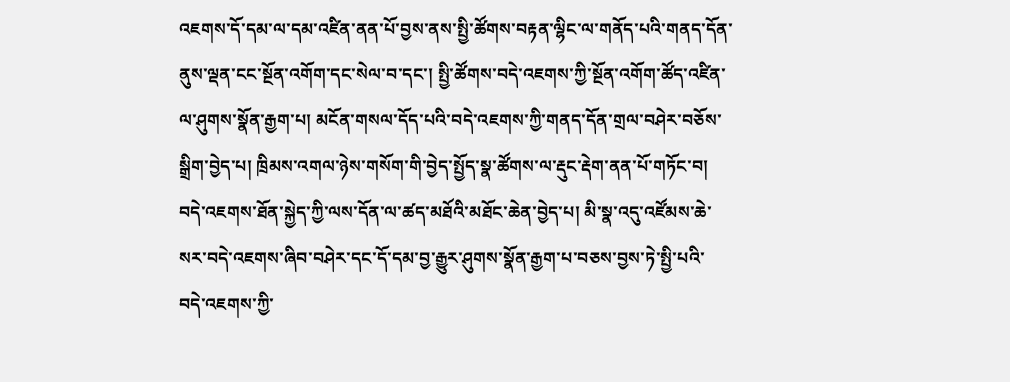འཇགས་དོ་དམ་ལ་དམ་འཛིན་ནན་པོ་བྱས་ནས་སྤྱི་ཚོགས་བརྟན་ལྷིང་ལ་གནོད་པའི་གནད་དོན་ནུས་ལྡན་ངང་སྔོན་འགོག་དང་སེལ་བ་དང་། སྤྱི་ཚོགས་བདེ་འཇགས་ཀྱི་སྔོན་འགོག་ཚོད་འཛིན་ལ་ཤུགས་སྣོན་རྒྱག་པ། མངོན་གསལ་དོད་པའི་བདེ་འཇགས་ཀྱི་གནད་དོན་གྲལ་བཤེར་བཅོས་སྒྲིག་བྱེད་པ། ཁྲིམས་འགལ་ཉེས་གསོག་གི་བྱེད་སྤྱོད་སྣ་ཚོགས་ལ་རྡུང་རྡེག་ནན་པོ་གཏོང་བ། བདེ་འཇགས་ཐོན་སྐྱེད་ཀྱི་ལས་དོན་ལ་ཚད་མཐོའི་མཐོང་ཆེན་བྱེད་པ། མི་སྣ་འདུ་འཛོམས་ཆེ་སར་བདེ་འཇགས་ཞིབ་བཤེར་དང་དོ་དམ་བྱ་རྒྱུར་ཤུགས་སྣོན་རྒྱག་པ་བཅས་བྱས་ཏེ་སྤྱི་པའི་བདེ་འཇགས་ཀྱི་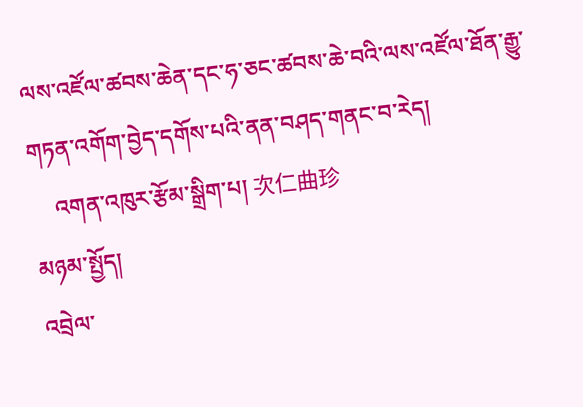ལས་འཛོལ་ཚབས་ཆེན་དང་ཧ་ཅང་ཚབས་ཆེ་བའི་ལས་འཛོལ་ཐོན་རྒྱུ་གཏན་འགོག་བྱེད་དགོས་པའི་ནན་བཤད་གནང་བ་རེད།
    འགན་འཁུར་རྩོམ་སྒྲིག་པ། 次仁曲珍
མཉམ་སྤྱོད།
འབྲེལ་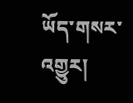ཡོད་གསར་འགྱུར།